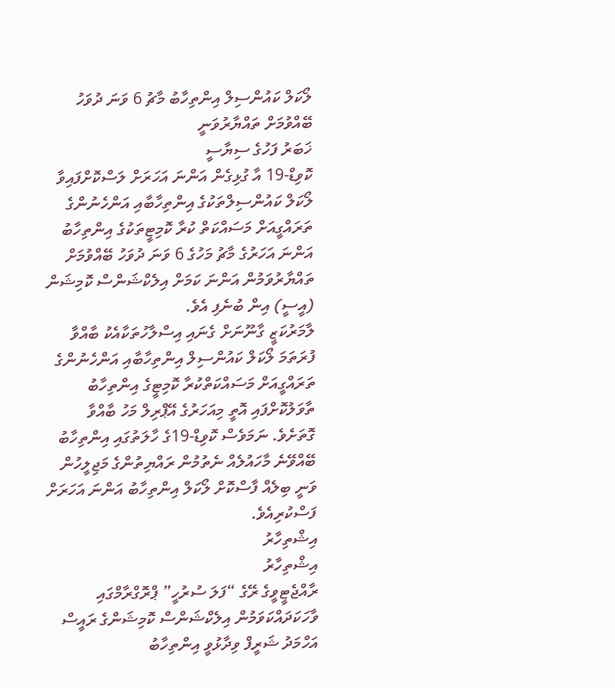ލޯކަލް ކައުންސިލް އިންތިހާބު މާޗު 6 ވަނަ ދުވަހު ބޭއްވުމަށް ތައްޔާރުވަނީ
ޚަބަރު ފަހުގެ ސިޔާސީ
ކޮވިޑް-19 އާ ގުޅިގެން އަންނަ އަހަރަށް ލަސްކޮށްފައިވާ ލޯކަލް ކައުންސިލްތަކުގެ އިންތިހާބާއި އަންހެނުންގެ ތަރައްގީއަށް މަސައްކަތް ކުރާ ކޮމިޓީތަކުގެ އިންތިހާބު އަންނަ އަހަރުގެ މާޗު މަހުގެ 6 ވަނަ ދުވަހު ބޭއްވުމަށް ތައްޔާރުވަމުން އަންނަ ކަމަށް އިލެކްޝަންސް ކޮމިޝަން (އީސީ) އިން ބުނެފި އެވެ.
ލާމަރުކަޒީ ގާނޫނަށް ގެނައި އިސްލާހުތަކާއެކު ބާއްވާ ފުރަތަމަ ލޯކަލް ކައުންސިލް އިންތިހާބާއި އަންހެނުންގެ ތަރައްގީއަށް މަސައްކަތްކުރާ ކޮމިޓީގެ އިންތިހާބު ތާވަލުކޮށްފައި އޮތީ މިއަހަރުގެ އޭޕްރިލް މަހު ބާއްވާ ގޮތަށެވެ. ނަމަވެސް ކޮވިޑް-19ގެ ހާލަތުގައި އިންތިހާބު ބޭއްވޭނެ މާހައުލެއް ނެތުމުން ރައްޔިތުންގެ މަޖިލީހުން ވަނީ ބިލެއް ފާސްކޮށް ލޯކަލް އިންތިހާބު އަންނަ އަހަރަށް ފަސްކުރިއެވެ.
އިޝްތިހާރު
އިޝްތިހާރު
ރާއްޖެޓީވީގެ ރޭގެ “ފަލަ ސުރުހީ” ޕްރޮގްރާމްގައި ވާހަކަދައްކަވަމުން އިލެކްޝަންސް ކޮމިޝަންގެ ރައީސް އަހްމަދު ޝަރީފް ވިދާޅުވީ އިންތިހާބު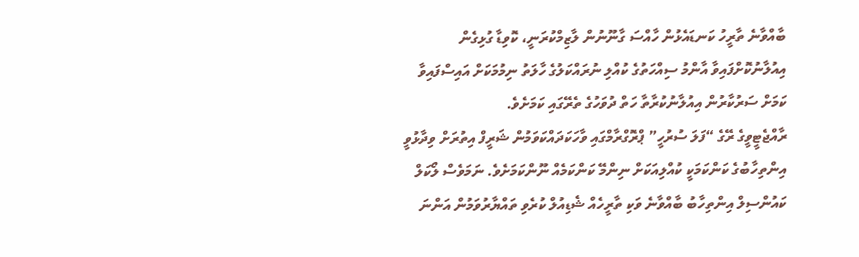ބާއްވާނެ ތާރީހު ކަނޑައެޅުން ހާއްސަ ގާނޫނުން ލާޒިމްކުރަނީ، ކޮވިޑާ ގުޅިގެން އިއުލާނުކޮށްފައިވާ އާންމު ސިއްހަތުގެ ކުއްލި ނުރައްކަލުގެ ހާލަތު ނިމުމަކަށް އައިސްފައިވާ ކަމަށް ސަރުކާރުން އިއުލާނުކުރާތާ ހަތް ދުވަހުގެ ތެރޭގައި ކަމަށެވެ.
ރާއްޖެޓީވީގެ ރޭގެ “ފަލަ ސުރުހީ” ޕްރޮގްރާމްގައި ވާހަކަދައްކަވަމުން ޝަރީފް އިތުރަށް ވިދާޅުވީ އިންތިހާބުގެ ކަންކަމަކީ ކުއްލިއަކަށް ނިންމޭ ކަންކަމެއް ނޫންކަމަށެވެ. ނަމަވެސް ލޯކަލް ކައުންސިލް އިންތިހާބު ބާއްވާނެ ވަކި ތާރީހެއް ޝެޑިއުލް ކުރެވި ތައްޔާރުވަމުން އަންނަ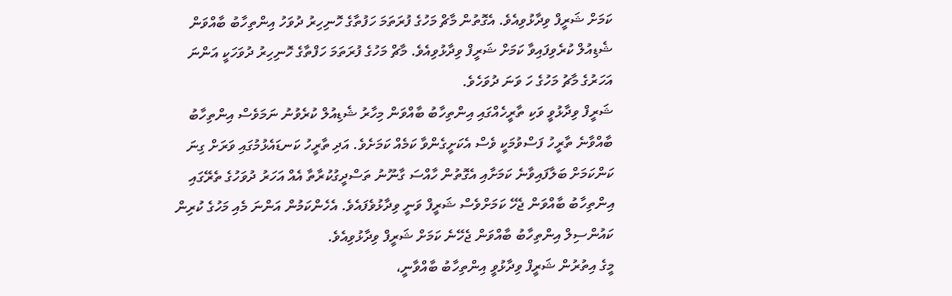ކަމަށް ޝަރީފް ވިދާޅުވިއެވެ. އެގޮތުން މާޗް މަހުގެ ފުރަތަމަ ހަފުތާގެ ހޮނިހިރު ދުވަހު އިންތިހާބު ބާއްވަން ޝެޑިއުލް ކުރެވިފައިވާ ކަމަށް ޝަރީފް ވިދާޅުވިއެވެ. މާޗް މަހުގެ ފުރަތަމަ ހަފްތާގެ ހޮނިހިރު ދުވަހަކީ އަންނަ އަހަރުގެ މާޗު މަހުގެ ހަ ވަނަ ދުވަހެވެ.
ޝަރީފް ވިދާޅުވީ ވަކި ތާރީހެއްގައި އިންތިހާބު ބާއްވަން މިހާރު ޝެޑިއުލް ކުރެވުނު ނަމަވެސް އިންތިހާބު ބާއްވާނެ ތާރީހު ފަސްވުމަކީ ވެސް އެކަށީގެންވާ ކަމެއް ކަމަށެވެ. އަދި ތާރީހު ކަނޑައެޅުމުގައި ވަރަށް ގިނަ ކަންކަމަށް ބަލާފައިވާނެ ކަމަށާއި އެގޮތުން ހާއްސަ ގާނޫނު ތަސްދީގުކުރާތާ އެއް އަހަރު ދުވަހުގެ ތެރޭގައި އިންތިހާބު ބާއްވަން ޖެހޭ ކަމަށްވެސް ޝަރީފް ވަނީ ވިދާޅުވެފައެވެ. އެހެންކަމުން އަންނަ މެއި މަހުގެ ކުރިން ކައުންސިލް އިންތިހާބު ބާއްވަން ޖެހޭނެ ކަމަށް ޝަރީފް ވިދާޅުވިއެވެ.
މީގެ އިތުރުން ޝަރީފް ވިދާޅުވީ އިންތިހާބު ބާއްވާނީ،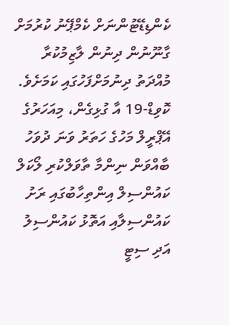ކެންޑިޑޭޓުންނަށް ކެމްޕޭނު ކުރުމަށް ގާނޫނުން ދިނުން ލާޒިމުކުރާ މުއްދަތު ދިނުމަށްފަހުގައި ކަމަށެވެ.
ކޮވިޑް-19 އާ ގުޅިގެން، މިއަހަރުގެ އޭޕްރީލް މަހުގެ ހަތަރު ވަނަ ދުވަހު ބާއްވަން ނިންމާ ތާވަލްކުރި ލޯކަލް ކައުންސިލް އިންތިހާބުގައި ރަށު ކައުންސިލާއި އަތޮޅު ކައުންސިލު އަދި ސިޓީ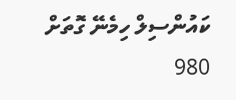ކައުންސިލް ހިމެނޭ ގޮތަށް 980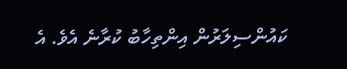ކައުންސިލަރުން އިންތިހާބު ކުރާނެ އެވެ. އެ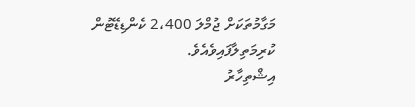މަގާމުތަކަށް ޖުމްލަ 2،400 ކެންޑިޑޭޓުން ކުރިމަތިލާފައިވެއެވެ.
އިޝްތިހާރު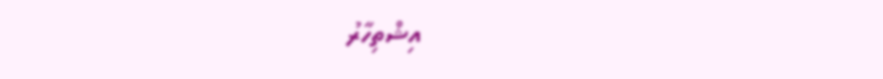އިޝްތިހާރު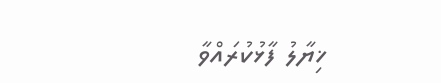ޚިޔާލު ފާޅުކުރައްވާ